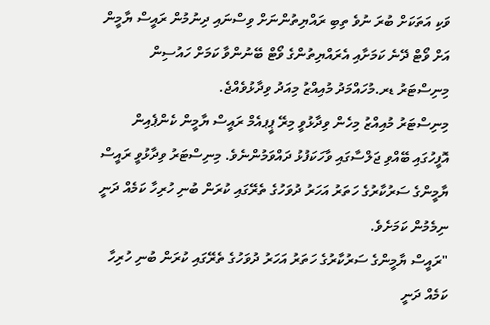ވަކި އަތަކަށް ބުރަ ނުވެ ތިބި ރައްޔިތުންނަށް ވިސްނައި ދިނުމުން ރައީސް ޔާމީން އަށް ވޯޓް ދޭނެ ކަމަށާއި އެރައްޔިތުންގެ ވޯޓް ބޭނުންވާ ކަމަށް ހައުސިން މިނިސްޓަރު ޑރ.މުހައްމަދު މުއިއްޒު މިއަދު ވިދާޅުވެއްޖެ.
މިނިސްޓަރު މުއިއްޒު މިހެން ވިދާޅުވީ މިރޭ ޕީޕއެމް ރައީސް ޔާމީން ކެންޕެއިން އޮފީހުގައި ބޭއްވި ޖަލްސާގައި ވާހަކަފުޅު ދައްވަމުންނެވެ. މިނިސްޓަރު ވިދާޅުވީ ރައީސް ޔާމީންގެ ސަރުކާރުގެ ހަތަރު އަހަރު ދުވަހުގެ ތެރޭގައި ކުރަން ބުނި ހުރިހާ ކަމެއް ދަނީ ނިމެމުން ކަމަށެވެ.
"ރައީސް ޔާމީންގެ ސަރުކާރުގެ ހަތަރު އަހަރު ދުވަހުގެ ތެރޭގައި ކުރަން ބުނި ހުރިހާ ކަމެއް ދަނީ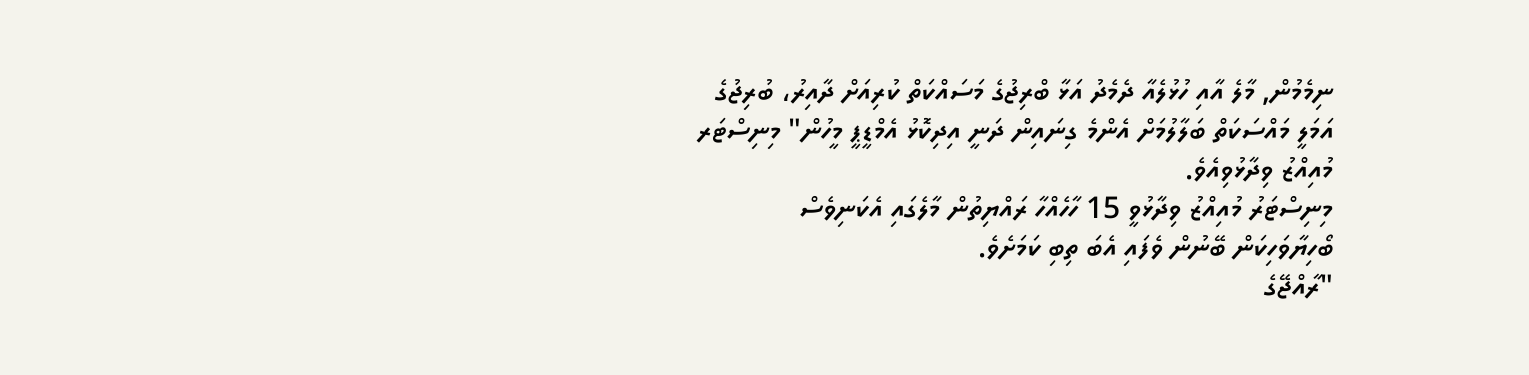ނިމެމުން, މާލެ އާއި ހުޅުލެއާ ދެމެދު އަޅާ ބްރިޖުގެ މަސައްކަތް ކުރިއަށް ދާއިރު، ބުރިޖުގެ އަމަލީ މައްސަކަތް ބަލާލުމަށް އެންމެ ގިނައިން ދަނީ އިދިކޮޅު އެމްޑީޕީ މީހުން" މިނިސްޓަރ މުއިއްޒު ވިދާޅުވިއެވެ.
މިނިސްޓަރު މުއިއްޒު ވިދާޅުވީ 15 ހާހެއްހާ ރައްޔިތުން މާލެގައި އެކަނިވެސް ބޯހިޔާވަހިކަން ބޭނުން ވެފައި އެބަ ތިބި ކަމަށެވެ.
"ރާއްޖޭގެ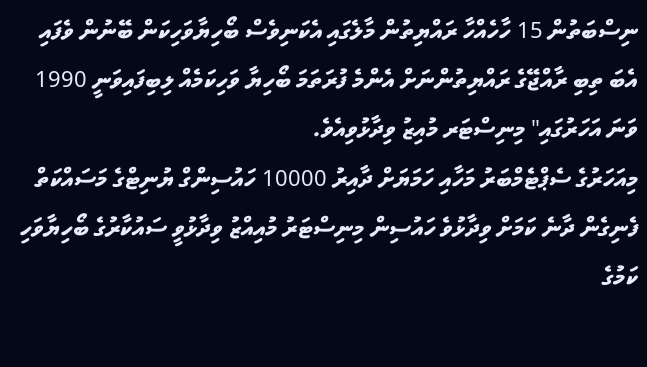ނިސްބަތުން 15 ހާހެއްހާ ރައްޔިތުން މާލެގައި އެކަނިވެސް ބޯހިޔާވަހިކަން ބޭނުން ވެފައި އެބަ ތިބި ރާއްޖޭގެ ރައްޔިތުންނަށް އެންމެ ފުރަތަމަ ބޯހިޔާ ވަހިކަމެއް ލިބިފައިވަނީ 1990 ވަނަ އަހަރުގައި" މިނިސްޓަރ މުއިޒު ވިދާޅުވިއެވެ.
މިއަހަރުގެ ސެޕްޓެމްބަރު މަހާއި ހަމަޔަށް ދާއިރު 10000 ހައުސިންގް ޔުނިޓްގެ މަސައްކަތް ފެނިގެން ދާނެ ކަމަށް ވިދާޅުވެ ހައުސިން މިނިސްޓަރު މުއިއްޒު ވިދާޅުވީ ސައުކާރުގެ ބޯހިޔާވަހި ކަމުގެ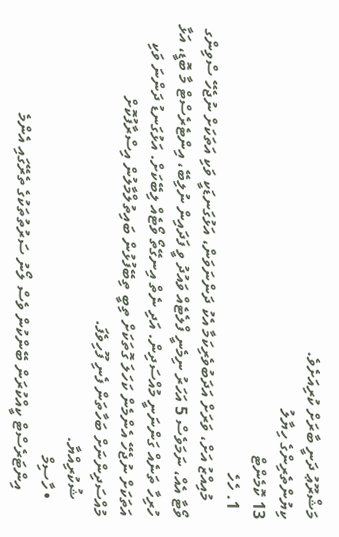މަޝްރޫޢު ދަނީ ބާރަށް ކުރިއަށެވެ.
ކިޔުންތެރިންގެ ހިޔާލު
13 ކޮމެންޓް
  1. ހެހެ
    މުއިއްޒު އަށް، ވަރަށް އަދަބުވެރިކަމާ އެކު ދަންނަވަން، އަޅުގަނޑަކީ ވަކި އަތަކަށް ނުޖެހޭ ސްވިންގ ވޯޓާ އެއް، ނަމަވެސް 5 އަހަރު ނިމެނީ ފްލެޓެއް ވައުދު ވީ ފަދައިން ނުލިބޭ، އިންޓެރެސްޓް މާ ބޮޑީ، އަޅާ ހުރިހާ ތަނެއް ގަންނަނީ މުއްސަދިން. އަދި ނެތް އިނގޭތޯ ވޯޓެއް ލިބޭކަށް. އަޅުގަނޑު ދަންނަ ވަކި އަތަކަށް ނުޖެހޭ އެންމެން ކަހަލަ ގޮތަކަށް ތިބީ ތިބޭފުޅުން ބައިތުލްމާލުން އިސްރާފުކޮށް މުއްސަދިންނަށް ބަހާތަން ފެނި ފޫހިވެފަ.
    ޝުކުރިއްޔާ.
    • ހާސިމް
      އިންޓަރެސްޓް ކީއްކުރަން ބޭންކުން ވެސް ލޯނު ސަރުތުތަކުގެ ތެރޭގައި އެންމެ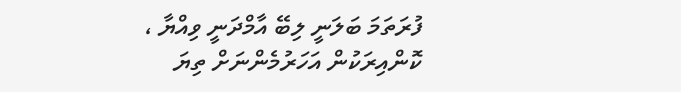ފުރަތަމަ ބަލަނީ ލިބޭ އާމްދަނީ ވިއްޔާ ، ކޮންއިރަކުން އަހަރުމެންނަށް ތިޔަ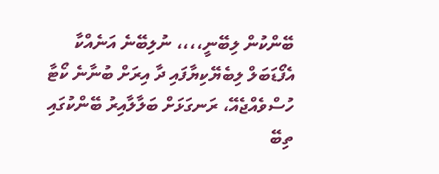ބޭންކުން ލިބޭނީ،،،، ނުލިބޭނެ އަނެއްކާ އެފޯޑަބަލް ލިބެޔޭކިޔާފައި ދާ އިރަށް ބުނާނެ ކޯޓާ ހުސްވެއްޖެއޭ، ރަނގަޅަށް ބަލާލާއިރު ބޭންކުގައި ތިބޭ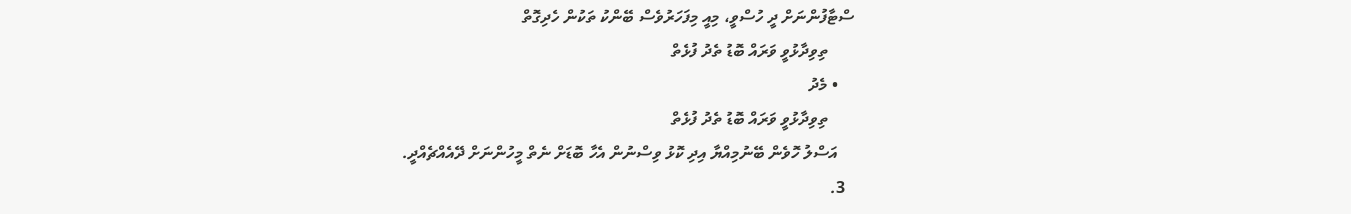ސްޓާފުންނަށް ދީ ހުސްވީ، މިއީ މިފަހަރުވެސް ބޭންކު ތަކުން ހެދިގޮތް
      ތިވިދާޅުވީ ވަރައް ބޮޑު ތެދު ފުޅެތް
    • މެދު
      ތިވިދާޅުވީ ވަރައް ބޮޑު ތެދު ފުޅެތް
    އަސްލު ހޮވެން ބޭނުމިއްޔާ އިދި ކޮޅު ވިސްނުން އެހާ ބޮޑަށް ނެތް މީހުންނަށް ދޭއެއްޗެއްދީ.
  3.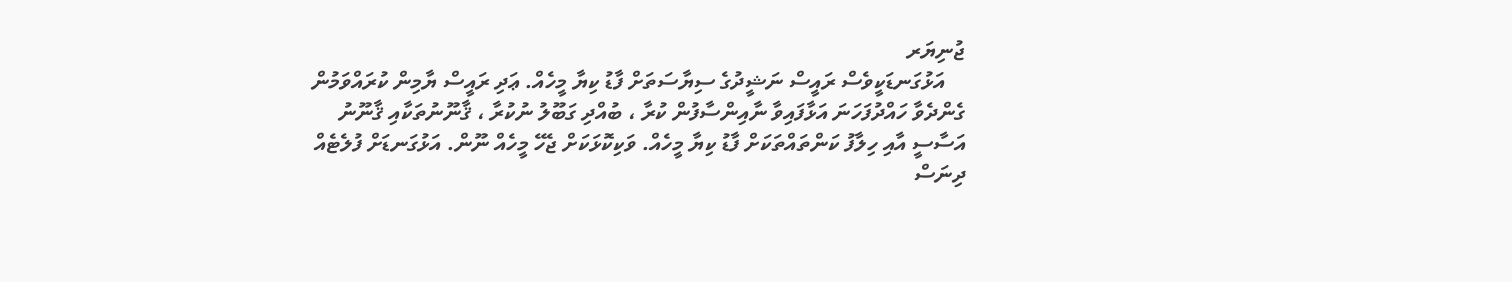ޖުނިޔަރ
    އަޅުގަނޑަކީވެސް ރައީސް ނަޝީދުގެ ސިޔާސަތަށް ފާޑު ކިޔާ މީހެއް. ޢަދި ރައީސް ޔާމިން ކުރައްވަމުން ގެންދެވާ ހައްދުފަހަނަ އަޅާފައިވާ ނާއިންސާފުން ކުރާ ، ބުއްދި ގަބޫލު ނުކުރާ ، ޤާނޫނުތަކާއި ޤާނޫނު އަސާސީ އާއި ހިލާފު ކަންތައްތަކަށް ފާޑު ކިޔާ މީހެއް. ވަކިކޮޅަކަށް ޖެހޭ މީހެއް ނޫން. އަޅުގަނޑަށް ފުލެޓެއް ދިނަސް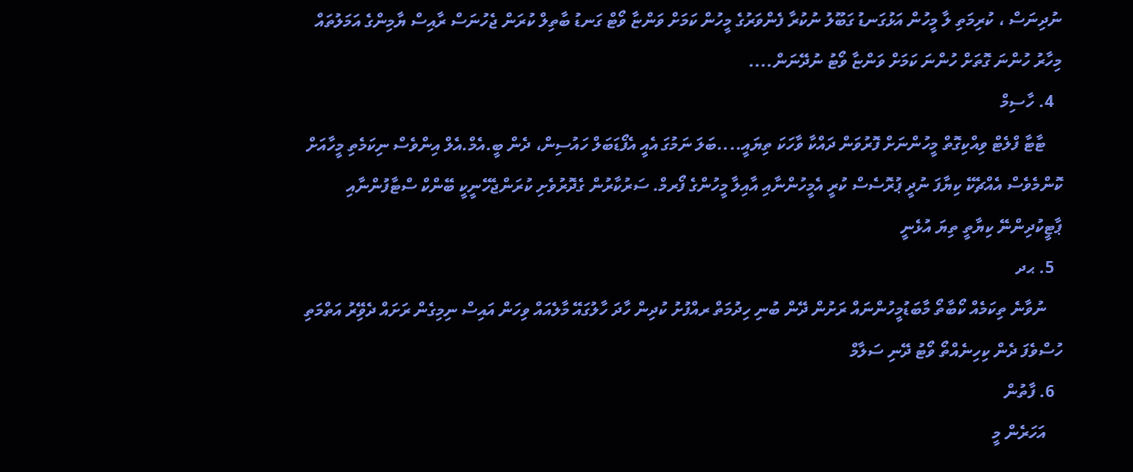ނުދިނަސް ، ކުރިމަތި ލާ މީހުން އަޅުގަނޑު ގަބޫލު ނުކުރާ ފެންވަރުގެ މީހުން ކަމަށް ވަންޏާ ވޯޓް ގަނޑު ބާތިލް ކުރަން ޖެހުނަސް ރާއިސް ޔާމިންގެ އަމަލުތައް މިހާރު ހުންނަ ގޮތަށް ހުންނަ ކަމަށް ވަންޏާ ވޯޓު ނުދޭނަން....
  4. ހާސިމް
    ޓާޓާ ފްލެޓް ވިއްކިގޮތް މީހުންނަށް ފޮރުވަން ދައްކާ ވާހަކަ ތިޔައީ....ބަލަ ނަމުގަ އެއީ އެފޯޑަބަލް ހައުސިން، ދެން ބީ.އެމް.އެލް އިންވެސް ނިކަމެތި މީހާއަށް ކޮންމެވެސް އެއްޗެކޭ ކިޔާފަ ނުދީ ޕުރޮސެސް ކުރީ އެމީހުންނާއި އާއިލާ މީހުންގެ ފޯރމް. ސަރުކާރުން ގެދޮރުވެށި ކުރަންޖެހޭނީކީ ބޭންކް ސްޓާފުންނާއި ޕާޓީކުދިންނޭ ކިޔާތީ ތިޔަ އުޅެނީ
  5. ޙދ
    ނުވާނެ ތިކަމެއް ކޯބާތޯ މާބަޑުމީހުންނައް ރަށުން ދޭން ބުނި ހިދުމަތް ރއްފުށު ކުދިން ހާދަ ހާލުގައޭ މާލެއައް ވިހަން އައިސް ނިމިގެން ރަށައް ދެވޭިރު އަތްމަތި ހުސްވެފަ ދެން ކިހިނެއްތޯ ވޯޓު ދޭނި ސަލާމް
  6. ފާތުން
    އަހަރެން މީ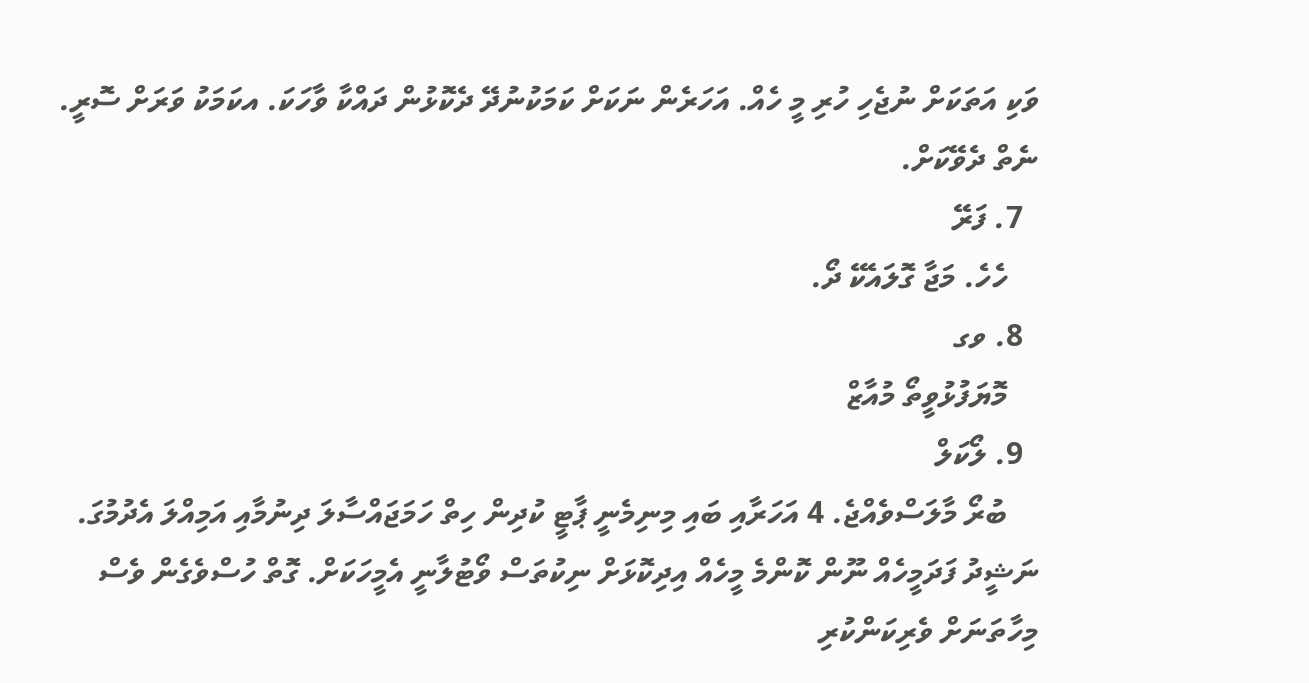ވަކި އަތަކަށް ނުޖެހި ހުރި މީ ހެއް. އަހަރެން ނަކަށް ކަމަކުނުދޭ ދެކޮޅުން ދައްކާ ވާހަކަ. އކަމަކު ވަރަށް ސޮރީ. ނެތް ދެވޭކަށް.
  7. ފަރޭ
    ހެހެ. މަޖާ ގޮލައެކޭ ދޯ.
  8. ވގ
    މޮޔަފުޅުވީތޯ މުއާޒް
  9. ލޯކަލް
    ބުރޯ މާލަސްވެއްޖެ. 4 އަހަރާއި ބައި މިނިމެނީ ޕާޓީ ކުދިން ހިތް ހަމަޖައްސާލަ ދިނުމާއި އަމިއްލަ އެދުމުގަ. ނަޝީދު ފަދަމީހެއް ނޫން ކޮންމެ މީހެއް އިދިކޮޅަށް ނިކުތަސް ވޯޓުލާނީ އެމީހަކަށް. ގޮތް ހުސްވެގެން ވެސް މިހާތަނަށް ވެރިކަންކުރި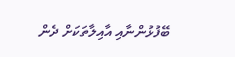ބޭފުޅުންނާއި އާއިލާތަކަށް ދެން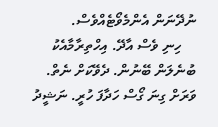ނުދޭނަން އެންމެވޯޓެއްވެސް.
    ހިނި ވެސް އާދޭ. އިހްތިރާމާއެކު ބުނެލަން ބޭނުން. ދެވޭކަށް ނެތް. ވަރަށް ގިނަ ގޯސް ހަދާފަ ހުރީ. ނަޝީދު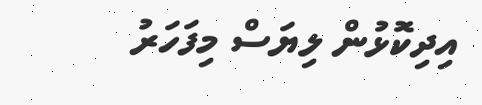އިދިކޮޅުން ލިޔަސް މިފަހަރު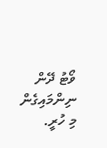ވޯޓު ދޭން ނިންމައިގެން މި ހުރީ.